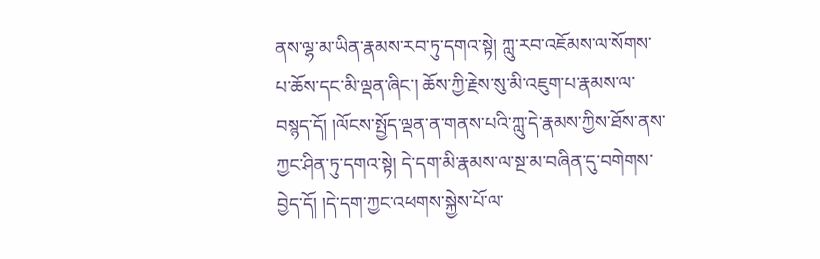ནས་ལྷ་མ་ཡིན་རྣམས་རབ་ཏུ་དགའ་སྟེ། ཀླུ་རབ་འཇོམས་ལ་སོགས་པ་ཆོས་དང་མི་ལྡན་ཞིང་། ཆོས་ཀྱི་རྗེས་སུ་མི་འཇུག་པ་རྣམས་ལ་བསྙད་དོ། །ལོངས་སྤྱོད་ལྡན་ན་གནས་པའི་ཀླུ་དེ་རྣམས་ཀྱིས་ཐོས་ནས་ཀྱང་ཤིན་ཏུ་དགའ་སྟེ། དེ་དག་མི་རྣམས་ལ་སྔ་མ་བཞིན་དུ་བགེགས་བྱེད་དོ། །དེ་དག་ཀྱང་འཕགས་སྐྱེས་པོ་ལ་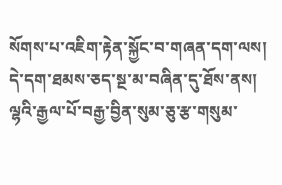སོགས་པ་འཇིག་རྟེན་སྐྱོང་བ་གཞན་དག་ལས། དེ་དག་ཐམས་ཅད་སྔ་མ་བཞིན་དུ་ཐོས་ནས། ལྷའི་རྒྱལ་པོ་བརྒྱ་བྱིན་སུམ་ཅུ་རྩ་གསུམ་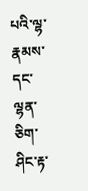པའི་ལྷ་རྣམས་དང་ལྷན་ཅིག་ཤིང་རྟ་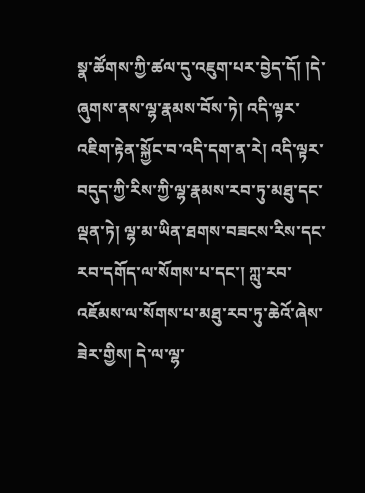སྣ་ཚོགས་ཀྱི་ཚལ་དུ་འཇུག་པར་བྱེད་དོ། །དེ་ཞུགས་ནས་ལྷ་རྣམས་བོས་ཏེ། འདི་ལྟར་འཇིག་རྟེན་སྐྱོང་བ་འདི་དག་ན་རེ། འདི་ལྟར་བདུད་ཀྱི་རིས་ཀྱི་ལྷ་རྣམས་རབ་ཏུ་མཐུ་དང་ལྡན་ཏེ། ལྷ་མ་ཡིན་ཐགས་བཟངས་རིས་དང་རབ་དགོད་ལ་སོགས་པ་དང་། ཀླུ་རབ་འཇོམས་ལ་སོགས་པ་མཐུ་རབ་ཏུ་ཆེའོ་ཞེས་ཟེར་གྱིས། དེ་ལ་ལྷ་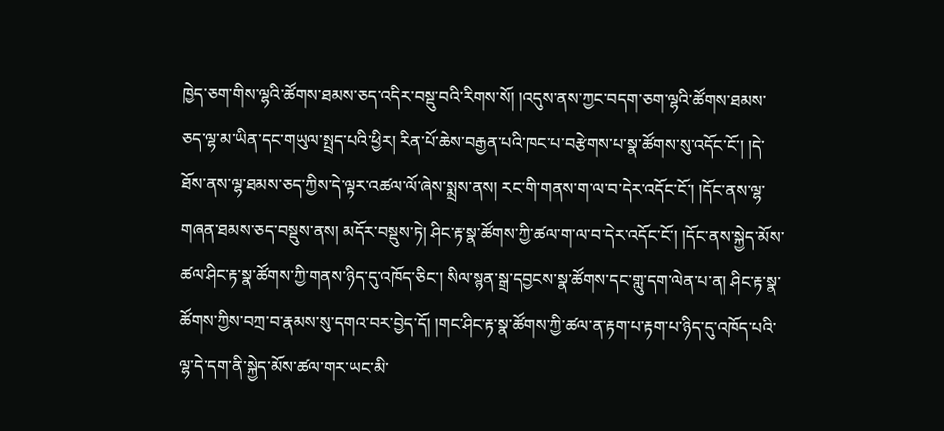ཁྱེད་ཅག་གིས་ལྷའི་ཚོགས་ཐམས་ཅད་འདིར་བསྡུ་བའི་རིགས་སོ། །འདུས་ནས་ཀྱང་བདག་ཅག་ལྷའི་ཚོགས་ཐམས་ཅད་ལྷ་མ་ཡིན་དང་གཡུལ་སྤྲད་པའི་ཕྱིར། རིན་པོ་ཆེས་བརྒྱན་པའི་ཁང་པ་བརྩེགས་པ་སྣ་ཚོགས་སུ་འདོང་ངོ་། །དེ་ཐོས་ནས་ལྷ་ཐམས་ཅད་ཀྱིས་དེ་ལྟར་འཚལ་ལོ་ཞེས་སྨྲས་ནས། རང་གི་གནས་ག་ལ་བ་དེར་འདོང་ངོ་། །དོང་ནས་ལྷ་གཞན་ཐམས་ཅད་བསྡུས་ནས། མདོར་བསྡུས་ཏེ། ཤིང་རྟ་སྣ་ཚོགས་ཀྱི་ཚལ་ག་ལ་བ་དེར་འདོང་ངོ་། །དོང་ནས་སྐྱེད་མོས་ཚལ་ཤིང་རྟ་སྣ་ཚོགས་ཀྱི་གནས་ཉིད་དུ་འཁོད་ཅིང་། སིལ་སྙན་སྒྲ་དབྱངས་སྣ་ཚོགས་དང་གླུ་དག་ལེན་པ་ན། ཤིང་རྟ་སྣ་ཚོགས་ཀྱིས་བཀྲ་བ་རྣམས་སུ་དགའ་བར་བྱེད་དོ། །གང་ཤིང་རྟ་སྣ་ཚོགས་ཀྱི་ཚལ་ན་རྟག་པ་རྟག་པ་ཉིད་དུ་འཁོད་པའི་ལྷ་དེ་དག་ནི་སྐྱེད་མོས་ཚལ་གར་ཡང་མི་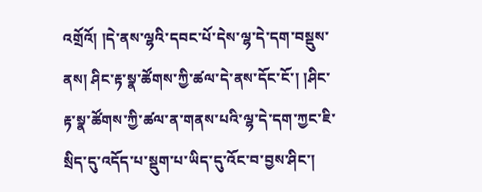འགྲོའོ། །དེ་ནས་ལྷའི་དབང་པོ་དེས་ལྷ་དེ་དག་བསྡུས་ནས། ཤིང་རྟ་སྣ་ཚོགས་ཀྱི་ཚལ་དེ་ནས་དོང་ངོ་། །ཤིང་རྟ་སྣ་ཚོགས་ཀྱི་ཚལ་ན་གནས་པའི་ལྷ་དེ་དག་ཀྱང་ཇི་སྲིད་དུ་འདོད་པ་སྡུག་པ་ཡིད་དུ་འོང་བ་བྱས་ཤིང་།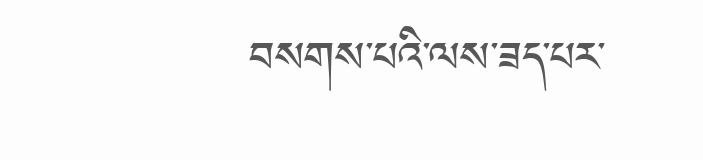བསགས་པའི་ལས་ཟད་པར་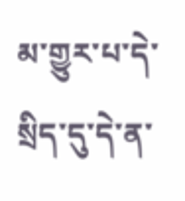མ་གྱུར་པ་དེ་སྲིད་དུ་དེ་ན་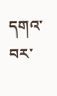དགའ་བར་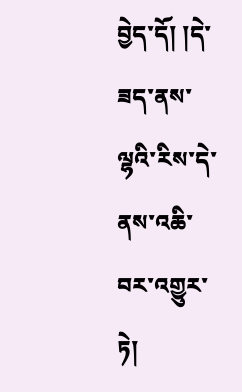བྱེད་དོ། །དེ་ཟད་ནས་ལྷའི་རིས་དེ་ནས་འཆི་བར་འགྱུར་ཏེ།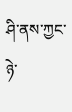ཤི་ནས་ཀྱང་ཉེ་